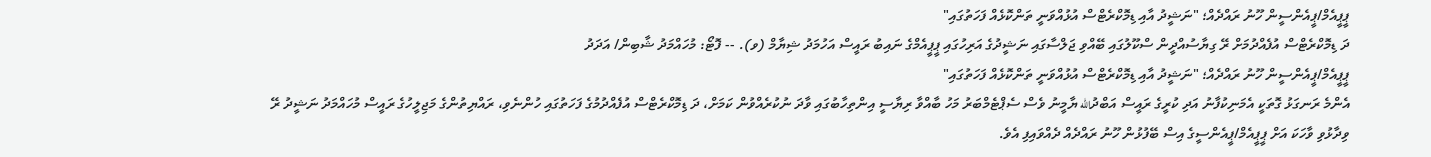ޕީޕީއެމް/ޕީއެންސީން ހޫނު ރައްދެއް؛ "ނަޝީދު އާއި ޑިމޮކްރެޓްސް އުޅުއްވަނީ ތަންކޮޅެއް ފަހަތުގައި"
ދަ ޑިމޮކްރެޓްސް އުފެއްދުމަށް ރޭ ގިޔާސުއްދީން ސްކޫލުގައި ބޭއްވި ޖަލްސާގައި ނަޝީދުގެ އަރިހުގައި ޕީޕީއެމްގެ ނައިބު ރައީސް އަހުމަދު ޝިޔާމް (ވ). -- ފޮޓޯ: މުހައްމަދު ޝާބިން/ އަދަދު
ޕީޕީއެމް/ޕީއެންސީން ހޫނު ރައްދެއް؛ "ނަޝީދު އާއި ޑިމޮކްރެޓްސް އުޅުއްވަނީ ތަންކޮޅެއް ފަހަތުގައި"
އެންމެ ރަނގަޅު ގޮތަކީ އެމަނިކުފާނު އަދި ކުރީގެ ރައީސް އަބްދުالله ޔާމީނު ވެސް ސެޕްޓެމްބަރު މަހު ބާއްވާ ރިޔާސީ އިންތިހާބުގައި ވާދަ ނުކުރެއްވުން ކަމަށް، ދަ ޑިމޮކްރެޓްސް އުފެއްދުމުގެ ފަހަތުގައި ހުންނެވި، ރައްޔިތުންގެ މަޖިލީހުގެ ރައީސް މުހައްމަދު ނަޝީދު ރޭ ވިދާޅުވި ވާހަކަ އަށް ޕީޕީއެމް/ޕީއެންސީގެ އިސް ބޭފުޅުން ހޫނު ރައްދެއް ދެއްވައިފި އެވެ.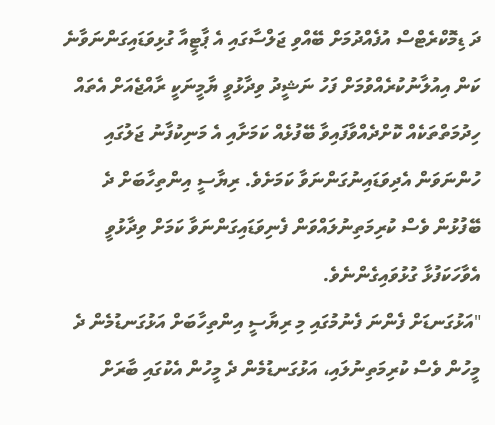ދަ ޑިމޮކްރެޓްސް އުފެއްދުމަށް ބޭއްވި ޖަލްސާގައި އެ ޕާޓީއާ ގުޅިވަޑައިގަންނަވާނެ ކަން އިއުލާނުކުރެއްވުމަށް ފަހު ނަޝީދު ވިދާޅުވީ ޔާމީނަކީ ރާއްޖެއަށް އެތައް ހިދުމަތްތަކެއް ކޮށްދެއްވާފައިވާ ބޭފުޅެއް ކަމަށާއި އެ މަނިކުފާނު ޖަލުގައި ހުންނަވަން އެދިވަޑައިނުގަންނަވާ ކަމަށެވެ. ރިޔާސީ އިންތިހާބަށް ދެ ބޭފުޅުން ވެސް ކުރިމަތިނުލައްވަން ފެނިވަޑައިގަންނަވާ ކަމަށް ވިދާޅުވީ އެވާހަކަފުޅާ ގުޅުވައިގެންނެވެ.
"އަޅުގަނޑަށް ފެންނަ ފެނުމުގައި މި ރިޔާސީ އިންތިހާބަށް އަޅުގަނޑުމެން ދެ މީހުން ވެސް ކުރިމަތިނުލައި، އަޅުގަނޑުމެން ދެ މީހުން އެކުގައި ބާރަށް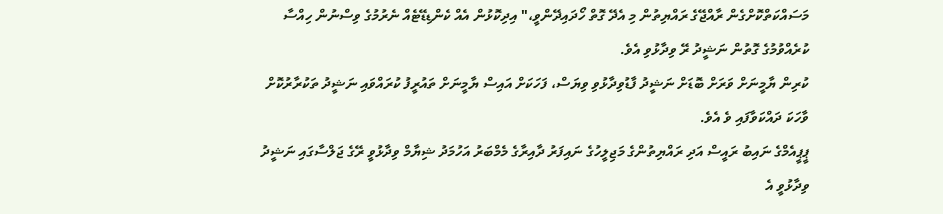މަސައްކަތްކޮށްގެން ރާއްޖޭގެ ރައްޔިތުން މި އެދޭ ގޮތް ހޯދައިދޭންވީ،" އިދިކޮޅުން އެއް ކެންޑިޑޭޓެއް ނެރުމުގެ ވިސްނުން ހިއްސާ ކުރެއްވުމުގެ ގޮތުން ނަޝީދު ރޭ ވިދާޅުވި އެވެ.
ކުރިން ޔާމީނަށް ވަރަށް ބޮޑަށް ނަޝީދު ފާޑުވިދާޅުވި ވިޔަސް، ފަހަކަށް އައިސް ޔާމީނަށް ތައުރީފު ކުރައްވައި ނަޝީދު ތަކުރާރުކޮށް ވާހަކަ ދައްކަވާފައި ވެ އެވެ.
ޕީޕީއެމްގެ ނައިބު ރައީސް އަދި ރައްޔިތުންގެ މަޖިލީހުގެ ނައިފަރު ދާއިރާގެ މެމްބަރު އަހުމަދު ޝިޔާމް ވިދާޅުވީ ރޭގެ ޖަލްސާގައި ނަޝީދު ވިދާޅުވީ އެ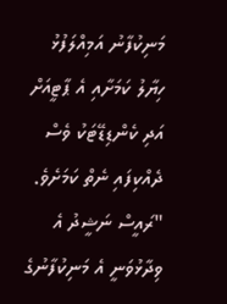މަނިކުފާނު އަމިއްލަފުޅު ހިޔާލު ކަމަށާއި އެ ޕާޓީއަށް އަދި ކެންޑިޑޭޓަކު ވެސް ދެއްކިފައި ނެތް ކަމަށެވެ.
"ރައީސް ނަޝީދު އެ ވިދާޅުވަނީ އެ މަނިކުފާނުގެ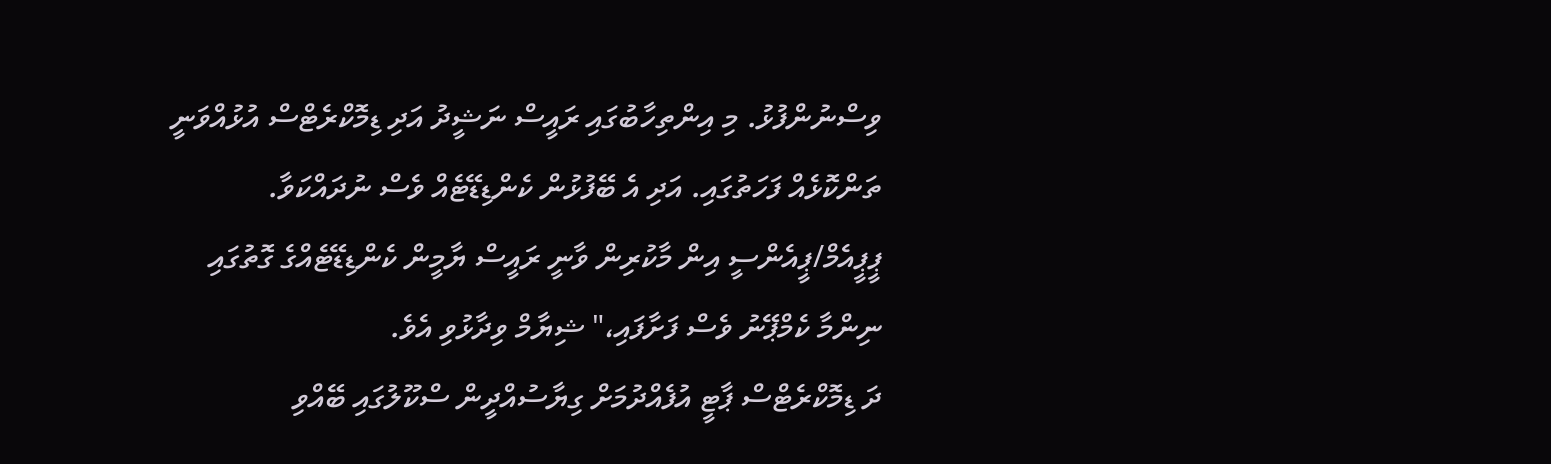ވިސްނުންފުޅު. މި އިންތިހާބުގައި ރައީސް ނަޝީދު އަދި ޑިމޮކްރެޓްސް އުޅުއްވަނީ ތަންކޮޅެއް ފަހަތުގައި. އަދި އެ ބޭފުޅުން ކެންޑިޑޭޓެއް ވެސް ނުދައްކަވާ. ޕީޕީއެމް/ޕީއެންސީ އިން މާކުރިން ވާނީ ރައީސް ޔާމީން ކެންޑިޑޭޓެއްގެ ގޮތުގައި ނިންމާ ކެމްޕޭނު ވެސް ފަށާފައި،" ޝިޔާމް ވިދާޅުވި އެވެ.
ދަ ޑިމޮކްރެޓްސް ޕާޓީ އުފެއްދުމަށް ގިޔާސުއްދީން ސްކޫލުގައި ބޭއްވި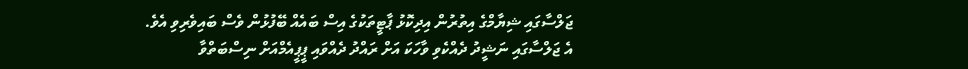ޖަލްސާގައި ޝިޔާމްގެ އިތުރުން އިދިކޮޅު ޕާޓީތަކުގެ އިސް ބައެއް ބޭފުޅުން ވެސް ބައިވެރިވި އެވެ.
އެ ޖަލްސާގައި ނަޝީދު ދެއްކެވި ވާހަކަ އަށް ރައްދު ދެއްވައި ޕީޕީއެމްއަށް ނިސްބަތްވާ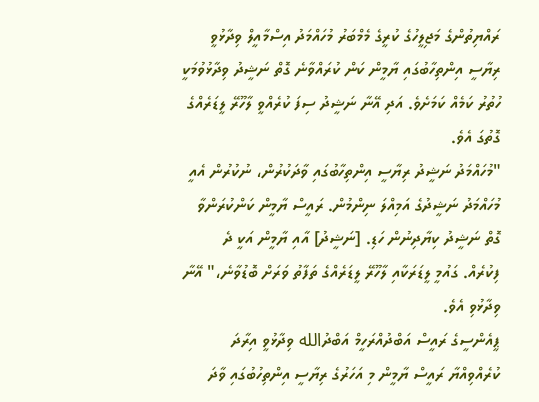ރައްޔިތުންގެ މަޖިލީހުގެ ކުރީގެ މެމްބަރު މުހައްމަދު އިސްމާއީލް ވިދާޅުވީ ރިޔާސީ އިންތިހާބުގައި ޔާމީން ކަން ކުރައްވާނެ ގޮތް ނަޝީދު ވިދާޅުވުމަކީ ހުތުރު ކަމެއް ކަމަށެވެ. އަދި އޭނާ ނަޝީދު ސިފަ ކުރެއްވީ ލާހޫރޭ ލީޑަރެއްގެ ގޮތުގަ އެވެ.
"މުހައްމަދު ނަޝީދު ރިޔާސީ އިންތިހާބުގައި ވާދަކުރުން، ނުކުރުން އެއީ މުހައްމަދު ނަޝީދުގެ އަމިއްލަ ނިންމުން. ރައީސް ޔާމީން ކަންކުރަންވާ ގޮތް ނަޝީދު ކިޔާދިނުން ހަޑި. [ނަޝީދު] އާއި ޔާމީން އަކީ ދެ ފިކުރެއް. ގައުމީ ލީޑަރަކާއި ލާހޫރޭ ލީޑަރެއްގެ ތަފާތު ވަރަށް ބޮޑުވާނެ،" އޭނާ ވިދާޅުވި އެވެ.
ޕީއެންސީގެ ރައީސް އަބްދުއްރަހީމް އަބްދުالله ވިދާޅުވީ އިރާދަ ކުރެއްވިއްޔާ ރައީސް ޔާމީން މި އަހަރުގެ ރިޔާސީ އިންތިހުބުގައި ވާދަ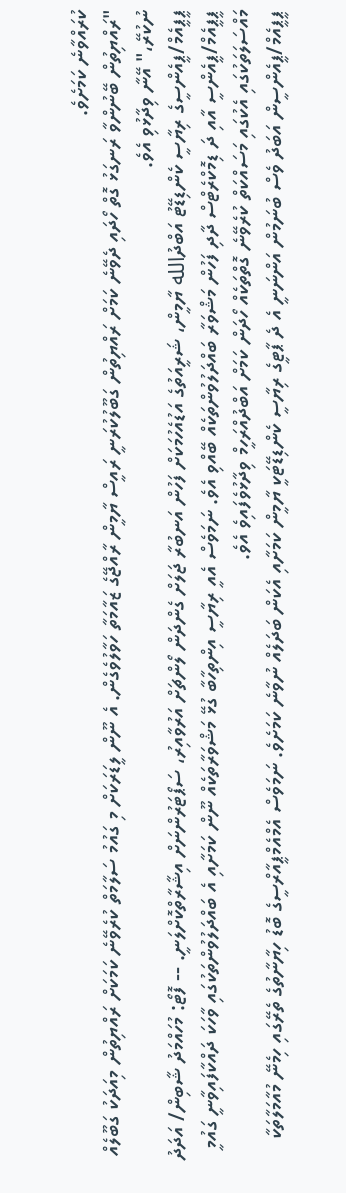ކުރައްވާނެ ކަމަށެވެ.
"ރައްޔިތުން ބޭނުންވާ ރަނގަޅު ގޮތް ހޯދައި ދެވޭނެ ކަމަށް ރައްޔިތުން ގަބޫލުކުރަނީ ރައީސް ޔާމީން ރާއްޖޭގެ ޒައާމަތާ ހަވާލުވެގެން. އެ ނޫން ލީޑަރަކަށް މި ގައުމު ސަލާމަތް ކުރެވޭނެ ކަމަކަށް ރައްޔިތުން މިއަދަކު ގަބޫލެއް ނުކުރޭ،" އޭނާ ވިދާޅުވި އެވެ.
ޕީޕީއެމް/ޕީއެންސީގެ ރިޔާސީ ކެންޑިޑޭޓު އަބްދުالله ޔާމީން، ޝަރީއަތުގެ އަޑުއެހުމަކަށް ފަހުން އަނބުރާ ޖަލަށް ގެންދަން ލޯންޗަށް އަރުވާއިރު، ސަޕޯޓަރުންނަށް އިޝާރާތްކޮށްލަނީ. -- ފޮޓޯ: މުހައްމަދު ޝާބިން/ އަދަދު
ޕީޕީއެމް/ޕީއެންސީ އާއި ދަ ޑިމޮކްރެޓްސް ދާދި ފަހުން މަޝްވަރާ ބައްދަލުވުންތަކެއް ބޭއްވި އެވެ. ނަމަވެސް އެއީ ރިޔާސީ އިންތިހާބާ ގުޅޭ މަޝްވަރާތަކެއް ނޫން ކަމަށާއި އެ ބައްދަލުވުންތަކުގައި ވާހަކަ ދައްކާފައިވާނީ ގައުމީ މައްސަލަތަކުގައި އެކުގައި މަސައްކަތް ކުރެވޭނެ ގޮތްތަކެއް ހޯދަން ކަމަށް އަބްދުއްރަހީމް ވިދާޅުވެފައިވެ އެވެ.
ޕީޕީއެމް/ޕީއެންސީން އަބަދު ވެސް ބުނަމުން އަންނަނީ އެ ދެ ޕާޓީގެ ރިޔާސީ ކެންޑިޑޭޓަކީ ޔާމީން ކަމަށާއި އެކަން ބަދަލެއް ނުވާނެ ކަމަށެވެ. ނަމަވެސް އެމްއެމްޕީއާރްސީގެ ބޮޑު ހިޔާނާތުގެ ތެރޭގައި ހިމެނޭ މުއާމަލާތަކާ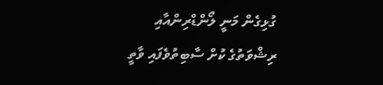ގުޅިގެން މަނީ ލޯންޑްރިންއާއި ރިޝްވަތުގެ ކުށް ސާބިތުވެފައި ވާތީ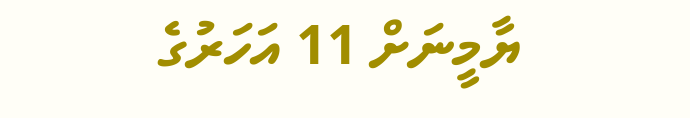ޔާމީނަށް 11 އަހަރުގެ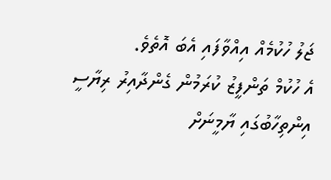ޖަލު ހުކުމެއް އިއްވާފައި އެބަ އޮތެވެ.
އެ ހުކުމް ތަންފީޒު ކުރަމުން ގެންދާއިރު ރިޔާސީ އިންތިހާބުގައި ޔާމީނަށް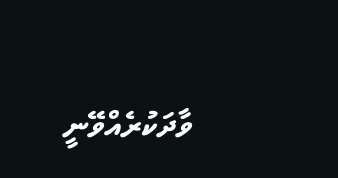ވާދަކުރެއްވޭނީ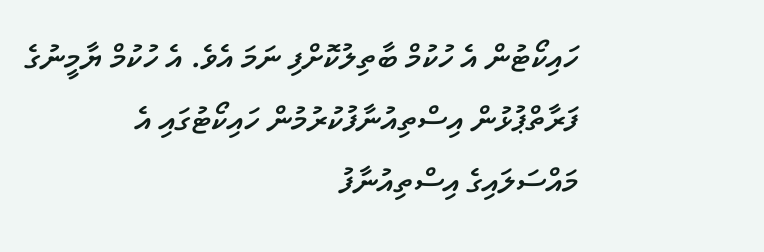ހައިކޯޓުން އެ ހުކުމް ބާތިލުކޮށްފި ނަމަ އެވެ. އެ ހުކުމް ޔާމީނުގެ ފަރާތްޕުޅުން އިސްތިއުނާފުކުރުމުން ހައިކޯޓުގައި އެ މައްސަލައިގެ އިސްތިއުނާފު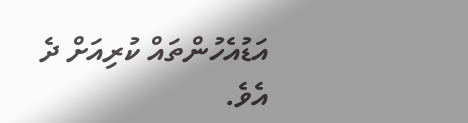އަޑުއެހުންތައް ކުރިއަށް ދެ އެވެ.